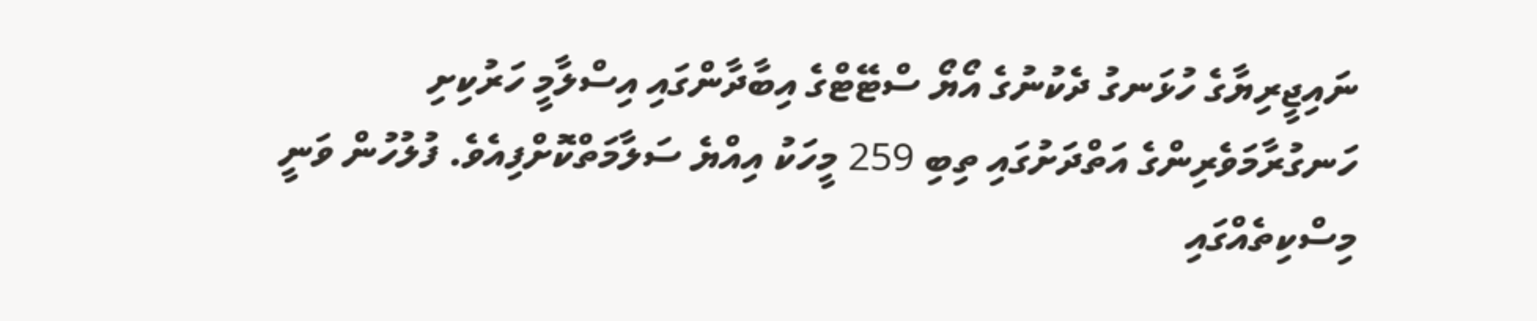ނައިޖީރިޔާގެ ހުޅަނގު ދެކުނުގެ އޯޔޯ ސްޓޭޓްގެ އިބާދާންގައި އިސްލާމީ ހަރުކިށި ހަނގުރާމަވެރިންގެ އަތްދަށުގައި ތިބި 259 މީހަކު އިއްޔެ ސަލާމަތްކޮށްފިއެވެ. ފުލުހުން ވަނީ މިސްކިތެއްގައި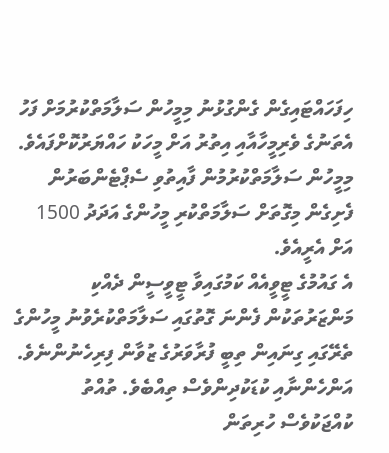ހިފަހައްޓައިގެން ގެންގުޅުނު މިމީހުން ސަލާމަތްކުރުމަށް ފަހު އެތަނުގެ ވެރިމީހާއާއި އިތުރު އަށް މީހަކު ހައްޔަރުކޮށްފައެވެ. މިމީހުން ސަލާމަތްކުރުމުން ފާއިތުވި ސެޕްޓެންބަރުން ފެށިގެން މިގޮތަށް ސަލާމަތްކުރި މީހުންގެ އަދަދު 1500 އަށް އެރީއެވެ.
އެ ގައުމުގެ ޓީވީއެއް ކަމުގައިވާ ޓީވީސީން ދެއްކި މަންޒަރުތަކުން ފެންނަ ގޮތުގައި ސަލާމަތްކުރެވުނު މީހުންގެ ތެރޭގައި ގިނައިން ތިބީ ފުރާވަރުގެ ޒުވާން ފިރިހެނުންނެވެ. އަންހެންނާއި ކުޑަކުދިންވެސް ތިއްބެވެ. ތުއްތު ކުއްޖަކުވެސް ހުރިތަން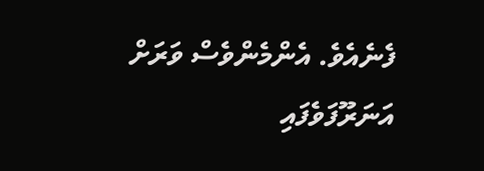ފެނެއެވެ. އެންމެންވެސް ވަރަށް އަނަރޫފަވެފައި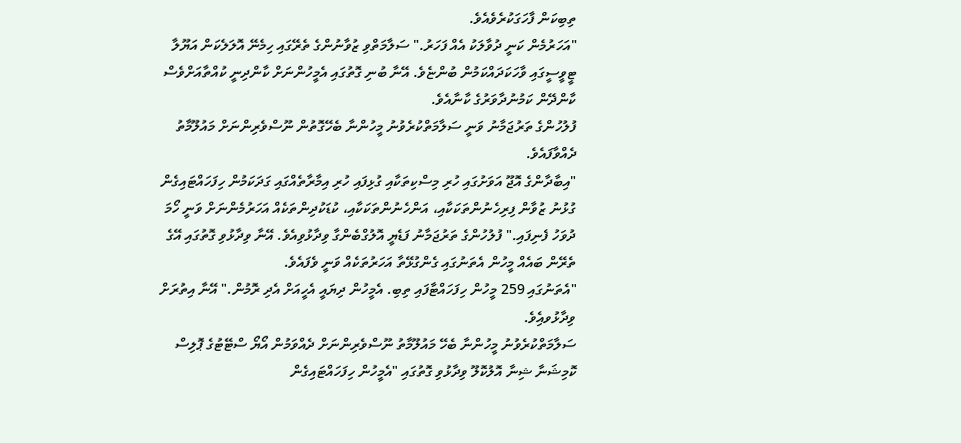ތިބިކަން ފާހަގަކުރެވެއެވެ.
"އަހަރުމެން ކަނީ ދުވާލަކު އެއް ފަހަރު." ސަލާމަތްވި ޒުވާނުންގެ ތެރޭގައި ހިމެނޭ އޮލަލެކަން އަޔޫލާ ޓީވީސީގައި ވާހަކަދައްކަމުން ބުންޏެވެ. އޭނާ ބުނި ގޮތުގައި އެމީހުންނަށް ކާންދިނީ ކުއްތާއަށްވެސް ކާންދޭން ކަމުނުދާވަރުގެ ކާނާއެވެ.
ފުލުހުންގެ ތަރުޖަމާނު ވަނީ ސަލާމަތްކުރެވުނު މީހުންނާ ބެހޭގޮތުން ނޫސްވެރިންނަށް މައުލޫމާތު ދެއްވާފައެވެ.
"އިބާދާންގެ އޮޖޫ އަވަށުގައި ހުރި މިސްކިތަކާއި ގުޅިފައި ހުރި އިމާރާތެއްގައި ގަދަކަމުން ހިފަހައްޓައިގެން ގުޅުނު ޒުވާން ފިރިހެނުންތަކަކާއި، އަންހެނުންތަކަކާއި، ކުޑަކުދިންތަކެއް އަހަރުމެންނަށް ވަނީ ހޯމަ ދުވަހު ފެނިފައި." ފުލުހުންގެ ތަރުޖަމާނު ފަޑެޔީ އޮލުގްބެންގާ ވިދާޅުވިއެވެ. އޭނާ ވިދާޅުވި ގޮތުގައި އޭގެ ތެރޭން ބައެއް މީހުން އެތަނުގައި ގެންގުޅޭތާ އަހަރުތަކެއް ވަނީ ވެފައެވެ.
"އެތަނުގައި 259 މީހުން ހިފަހައްޓާފައި ތިބި. އެމީހުން ދިޔައީ އެހީއަށް އެދި ރޮމުން." އޭނާ އިތުރަށް ވިދާޅުވއެިވެ.
ސަލާމަތްކުރެވުނު މީހުންނާ ބެހޭ މައުލޫމާތު ނޫސްވެރިންނަށް ދެއްވަމުން އޯޔޯ ސްޓޭޓުގެ ޕޮލިސް ކޮމިޝަނާ ޝިނާ އޮލުކޮލޫ ވިދާޅުވި ގޮތުގައި "އެމީހުން ހިފަހައްޓައިގެން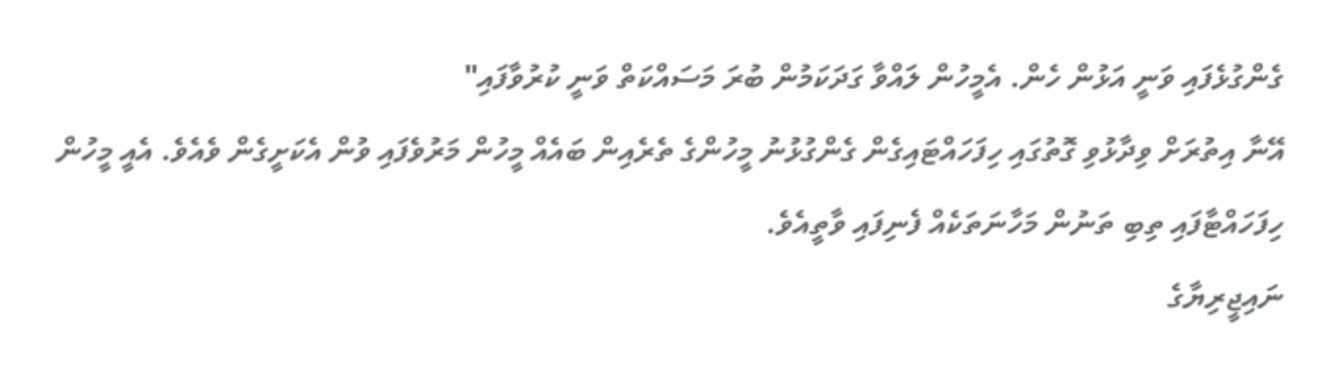ގެންގުޅެފައި ވަނީ އަޅުން ހެން. އެމީހުން ލައްވާ ގަދަކަމުން ބުރަ މަސައްކަތް ވަނީ ކުރުވާފައި"
އޭނާ އިތުރަށް ވިދާޅުވި ގޮތުގައި ހިފަހައްޓައިގެން ގެންގުޅުނު މީހުންގެ ތެރެއިން ބައެއް މީހުން މަރުވެފައި ވުން އެކަށީގެން ވެއެވެ. އެއީ މީހުން ހިފަހައްޓާފައި ތިބި ތަނުން މަހާނަތަކެއް ފެނިފައި ވާތީއެވެ.
ނައިޖީރިޔާގެ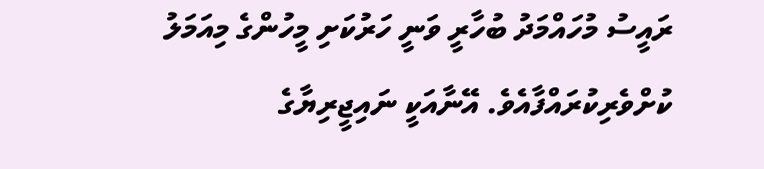ރައީސު މުހައްމަދު ބުހާރީ ވަނީ ހަރުކަށި މީހުންގެ މިއަމަލު ކުށްވެރިކުރައްފާއެވެ. އޭނާއަކީ ނައިޖީރިޔާގެ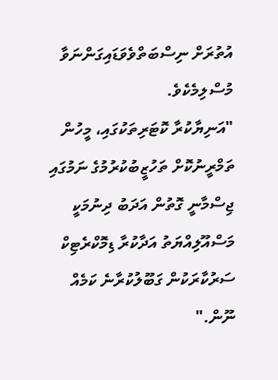އުތުރަށް ނިސްބަތްވެވަޑައިގަންނަވާ މުސްލިމެކެވެ.
"އަނިޔާކުރާ ކޮޓަރިތަކުގައި، މީހުން ތަމްރީނުކޮށް ތަހުޒީބުކުރުމުގެ ނަމުގައި ޖިސްމާނީ ގޮތުން އަދަބު ދިނުމަކީ މަސްއޫލިއްޔަތު އަދާކުރާ ޑިމޮކްރެޓިކް ސަރުކާރަކުން ގަބޫލުކުރާނެ ކަމެއް ނޫން."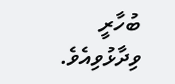ބުހާރީ ވިދާޅުވިއެވެ.